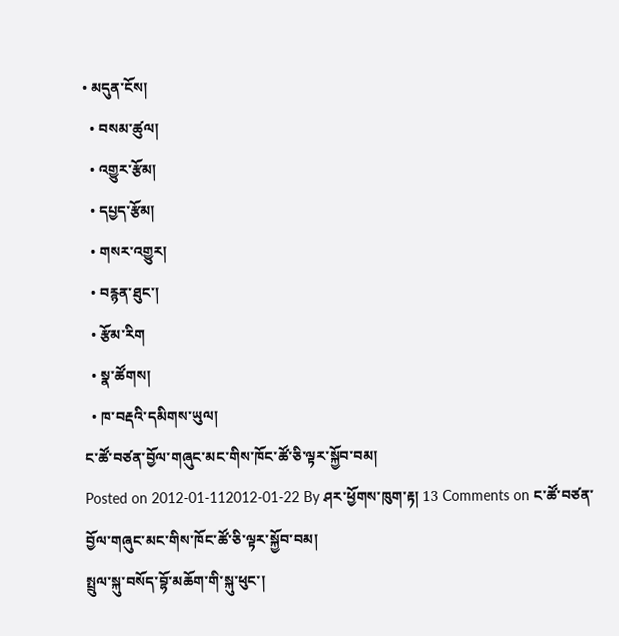• མདུན་ངོས།
  • བསམ་ཚུལ།
  • འགྱུར་རྩོམ།
  • དཔྱད་རྩོམ།
  • གསར་འགྱུར།
  • བརྙན་ཐུང་།
  • རྩོམ་རིག
  • སྣ་ཚོགས།
  • ཁ་བརྡའི་དམིགས་ཡུལ།
ང་ཚོ་བཙན་བྱོལ་གཞུང་མང་གིས་ཁོང་ཚོ་ཅི་ལྟར་སྐྱོབ་བམ།
Posted on 2012-01-112012-01-22 By ཤར་ཕྱོགས་ཁུག་རྟ། 13 Comments on ང་ཚོ་བཙན་བྱོལ་གཞུང་མང་གིས་ཁོང་ཚོ་ཅི་ལྟར་སྐྱོབ་བམ།
སྤྲུལ་སྐུ་བསོད་བྷོ་མཆོག་གི་སྐུ་ཕུང་།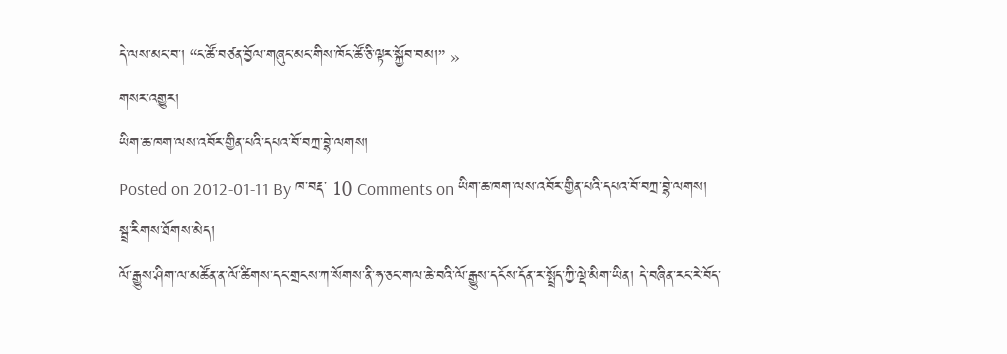དེ་ལས་མང་བ་། “ང་ཚོ་བཙན་བྱོལ་གཞུང་མང་གིས་ཁོང་ཚོ་ཅི་ལྟར་སྐྱོབ་བམ།” »
གསར་འགྱུར།
ཡིག་ཆ་ཁག་ལས་འབོར་གྱིན་པའི་དཔའ་བོ་བཀྲ་བྷེ་ལགས།
Posted on 2012-01-11 By ཁ་བརྡ་ 10 Comments on ཡིག་ཆ་ཁག་ལས་འབོར་གྱིན་པའི་དཔའ་བོ་བཀྲ་བྷེ་ལགས།
སྦྲ་རིགས་ཐོགས་མེད།
ལོ་རྒྱུས་ཤིག་ལ་མཚོན་ན་ལོ་ཚིགས་དང་གྲངས་ཀ་སོགས་ནི་ཧ་ཅང་གལ་ཆེ་བའི་ལོ་རྒྱུས་དངོས་དོན་ར་སྤྲོད་ཀྱི་ལྡེ་མིག་ཡིན། དེ་བཞིན་རང་རེ་བོད་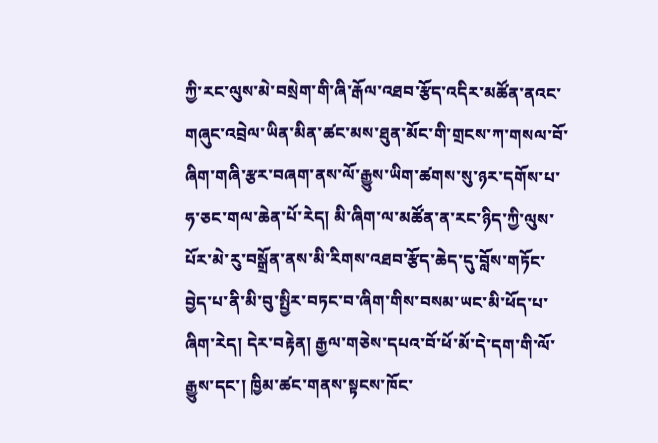ཀྱི་རང་ལུས་མེ་བསྲེག་གི་ཞི་རྒོལ་འཐབ་རྩོད་འདིར་མཚོན་ནའང་གཞུང་འབྲེལ་ཡིན་མིན་ཚང་མས་ཐུན་མོང་གི་གྲངས་ཀ་གསལ་བོ་ཞིག་གཞི་རྩར་བཞག་ནས་ལོ་རྒྱུས་ཡིག་ཚགས་སུ་ཉར་དགོས་པ་ཧ་ཅང་གལ་ཆེན་པོ་རེད། མི་ཞིག་ལ་མཚོན་ན་རང་ཉིད་ཀྱི་ལུས་པོར་མེ་རུ་བསྒྲོན་ནས་མི་རིགས་འཐབ་རྩོད་ཆེད་དུ་བློས་གཏོང་བྱེད་པ་ནི་མི་བུ་སྤྱིར་བཏང་བ་ཞིག་གིས་བསམ་ཡང་མི་ཕོད་པ་ཞིག་རེད། དེར་བརྟེན། རྒྱལ་གཅེས་དཔའ་བོ་ཕོ་མོ་དེ་དག་གི་ལོ་རྒྱུས་དང་། ཁྱིམ་ཚང་གནས་སྟངས་ཁོང་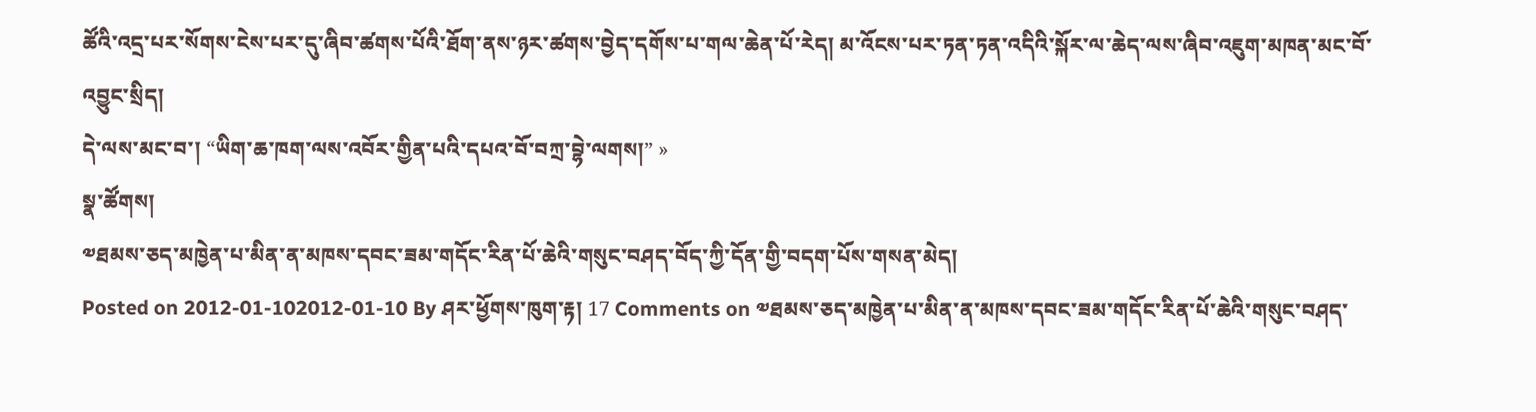ཚོའི་འདྲ་པར་སོགས་ངེས་པར་དུ་ཞིབ་ཚགས་པོའི་ཐོག་ནས་ཉར་ཚགས་བྱེད་དགོས་པ་གལ་ཆེན་པོ་རེད། མ་འོངས་པར་ཏན་ཏན་འདིའི་སྐོར་ལ་ཆེད་ལས་ཞིབ་འཇུག་མཁན་མང་བོ་འབྱུང་སྲིད།
དེ་ལས་མང་བ་། “ཡིག་ཆ་ཁག་ལས་འབོར་གྱིན་པའི་དཔའ་བོ་བཀྲ་བྷེ་ལགས།” »
སྣ་ཚོགས།
༧ཐམས་ཅད་མཁྱེན་པ་མིན་ན་མཁས་དབང་ཟམ་གདོང་རིན་པོ་ཆེའི་གསུང་བཤད་བོད་ཀྱི་དོན་གྱི་བདག་པོས་གསན་མེད།
Posted on 2012-01-102012-01-10 By ཤར་ཕྱོགས་ཁུག་རྟ། 17 Comments on ༧ཐམས་ཅད་མཁྱེན་པ་མིན་ན་མཁས་དབང་ཟམ་གདོང་རིན་པོ་ཆེའི་གསུང་བཤད་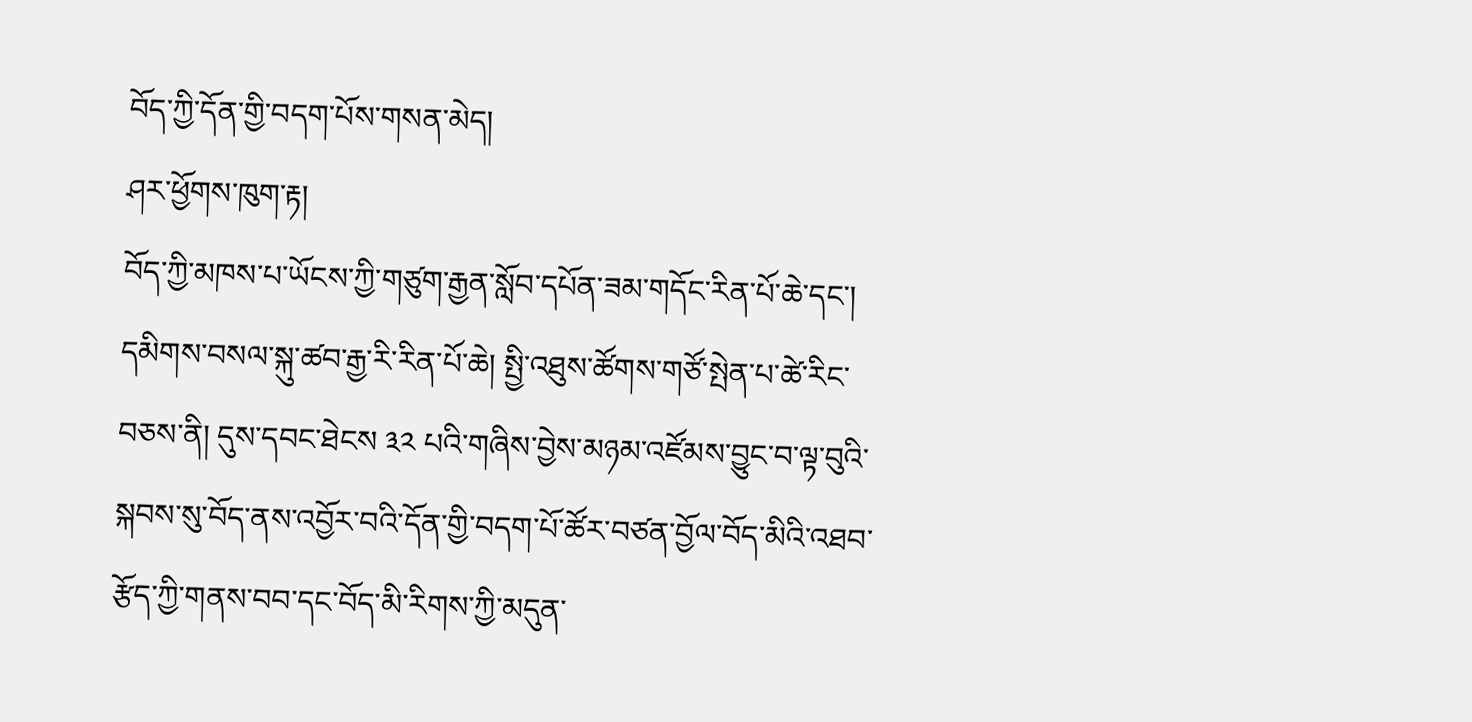བོད་ཀྱི་དོན་གྱི་བདག་པོས་གསན་མེད།
ཤར་ཕྱོགས་ཁུག་རྟ།
བོད་ཀྱི་མཁས་པ་ཡོངས་ཀྱི་གཙུག་རྒྱན་སློབ་དཔོན་ཟམ་གདོང་རིན་པོ་ཆེ་དང་། དམིགས་བསལ་སྐུ་ཚབ་རྒྱ་རི་རིན་པོ་ཆེ། སྤྱི་འཐུས་ཚོགས་གཙོ་སྤེན་པ་ཚེ་རིང་བཅས་ནི། དུས་དབང་ཐེངས ༣༢ པའི་གཞིས་བྱེས་མཉམ་འཛོམས་བྱུང་བ་ལྟ་བུའི་སྐབས་སུ་བོད་ནས་འབྱོར་བའི་དོན་གྱི་བདག་པོ་ཚོར་བཙན་བྱོལ་བོད་མིའི་འཐབ་རྩོད་ཀྱི་གནས་བབ་དང་བོད་མི་རིགས་ཀྱི་མདུན་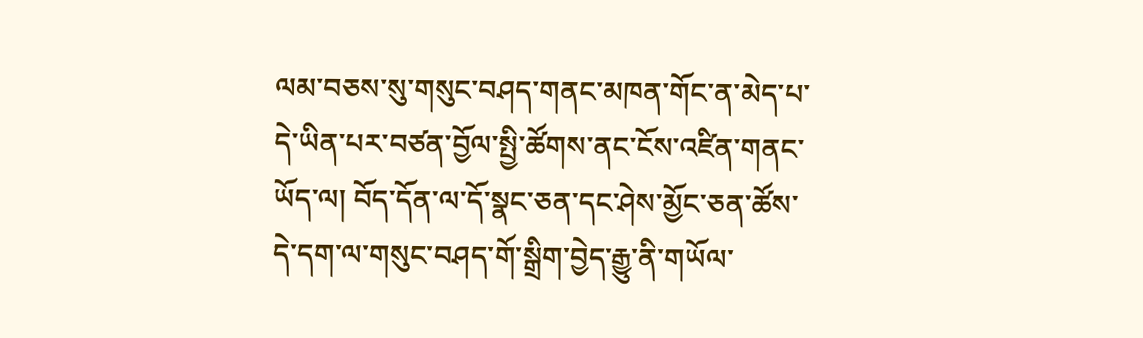ལམ་བཅས་སུ་གསུང་བཤད་གནང་མཁན་གོང་ན་མེད་པ་དེ་ཡིན་པར་བཙན་བྱོལ་སྤྱི་ཚོགས་ནང་ངོས་འཛིན་གནང་ཡོད་ལ། བོད་དོན་ལ་དོ་སྣང་ཅན་དང་ཤེས་མྱོང་ཅན་ཚོས་དེ་དག་ལ་གསུང་བཤད་གོ་སྒྲིག་བྱེད་རྒྱུ་ནི་གཡོལ་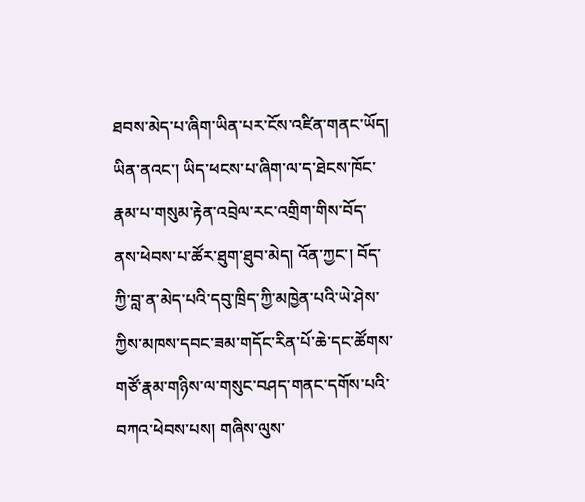ཐབས་མེད་པ་ཞིག་ཡིན་པར་ངོས་འཛིན་གནང་ཡོད། ཡིན་ནའང་། ཡིད་ཕངས་པ་ཞིག་ལ་ད་ཐེངས་ཁོང་རྣམ་པ་གསུམ་རྟེན་འབྲེལ་རང་འགྲིག་གིས་བོད་ནས་ཕེབས་པ་ཚོར་ཐུག་ཐུབ་མེད། འོན་ཀྱང་། བོད་ཀྱི་བླ་ན་མེད་པའི་དབུ་ཁྲིད་ཀྱི་མཁྱེན་པའི་ཡེ་ཤེས་ཀྱིས་མཁས་དབང་ཟམ་གདོང་རིན་པོ་ཆེ་དང་ཚོགས་གཙོ་རྣམ་གཉིས་ལ་གསུང་བཤད་གནང་དགོས་པའི་བཀའ་ཕེབས་པས། གཞིས་ལུས་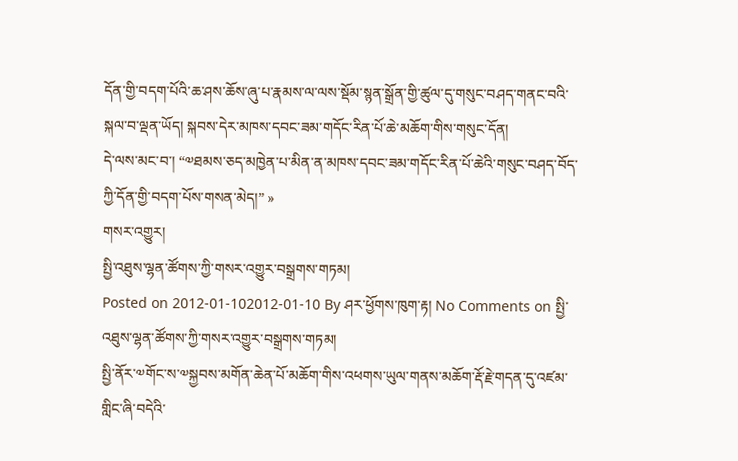དོན་གྱི་བདག་པོའི་ཆ་ཤས་ཆོས་ཞུ་པ་རྣམས་ལ་ལས་སྡོམ་སྙན་སྒྲོན་གྱི་ཚུལ་དུ་གསུང་བཤད་གནང་བའི་སྐལ་བ་ལྡན་ཡོད། སྐབས་དེར་མཁས་དབང་ཟམ་གདོང་རིན་པོ་ཆེ་མཆོག་གིས་གསུང་དོན།
དེ་ལས་མང་བ་། “༧ཐམས་ཅད་མཁྱེན་པ་མིན་ན་མཁས་དབང་ཟམ་གདོང་རིན་པོ་ཆེའི་གསུང་བཤད་བོད་ཀྱི་དོན་གྱི་བདག་པོས་གསན་མེད།” »
གསར་འགྱུར།
སྤྱི་འཐུས་ལྷན་ཚོགས་ཀྱི་གསར་འགྱུར་བསྒྲགས་གཏམ།
Posted on 2012-01-102012-01-10 By ཤར་ཕྱོགས་ཁུག་རྟ། No Comments on སྤྱི་འཐུས་ལྷན་ཚོགས་ཀྱི་གསར་འགྱུར་བསྒྲགས་གཏམ།
སྤྱི་ནོར་༧གོང་ས་༧སྐྱབས་མགོན་ཆེན་པོ་མཆོག་གིས་འཕགས་ཡུལ་གནས་མཆོག་རྡོ་རྗེ་གདན་དུ་འཛམ་གླིང་ཞི་བདེའི་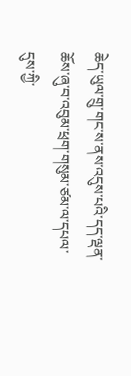ཆེད་ཡུལ་གྲུ་གང་ས་ནས་འདུས་པའི་དད་ལྡན་ཆོས་ཞུ་བ་འབུམ་ཕྲག་གསུམ་ཙམ་ལ་དཔལ་དུས་ཀྱི་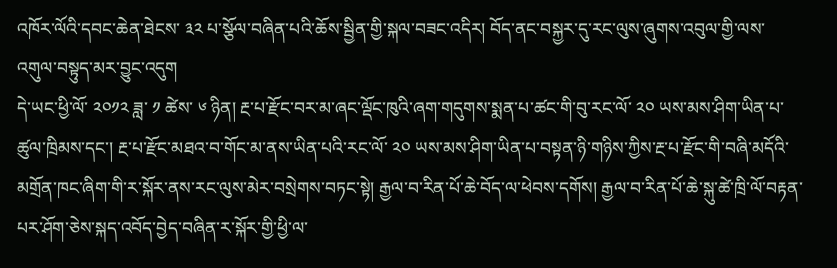འཁོར་ལོའི་དབང་ཆེན་ཐེངས་ ༣༢ པ་སྩོལ་བཞིན་པའི་ཆོས་སྦྱིན་གྱི་སྐལ་བཟང་འདིར། བོད་ནང་བསྐྱར་དུ་རང་ལུས་ཞུགས་འབུལ་གྱི་ལས་འགུལ་བསྟུད་མར་བྱུང་འདུག
དེ་ཡང་ཕྱི་ལོ་ ༢༠༡༢ ཟླ་ ༡ ཚེས་ ༦ ཉིན། རྔ་པ་རྫོང་བར་མ་ཞང་ལྡོང་ཁུའི་ཞག་གདུགས་སྨན་པ་ཚང་གི་བུ་རང་ལོ་ ༢༠ ཡས་མས་ཤིག་ཡིན་པ་ཚུལ་ཁྲིམས་དང་། རྔ་པ་རྫོང་མཐའ་བ་གོང་མ་ནས་ཡིན་པའི་རང་ལོ་ ༢༠ ཡས་མས་ཤིག་ཡིན་པ་བསྟན་ཉི་གཉིས་ཀྱིས་རྔ་པ་རྫོང་གི་བཞི་མདོའི་མགྲོན་ཁང་ཞིག་གི་ར་སྐོར་ནས་རང་ལུས་མེར་བསྲེགས་བཏང་སྟེ། རྒྱལ་བ་རིན་པོ་ཆེ་བོད་ལ་ཕེབས་དགོས། རྒྱལ་བ་རིན་པོ་ཆེ་སྐུ་ཚེ་ཁྲི་ལོ་བརྟན་པར་ཤོག་ཅེས་སྐད་འབོད་བྱེད་བཞིན་ར་སྐོར་གྱི་ཕྱི་ལ་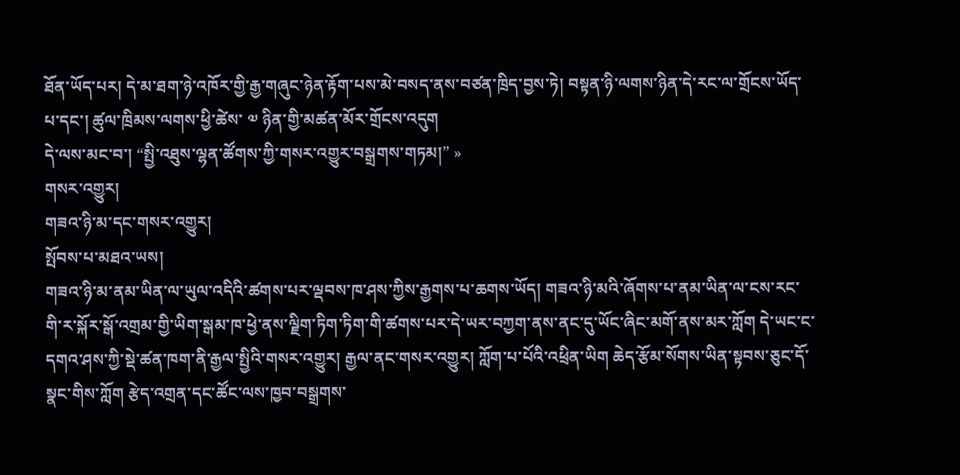ཐོན་ཡོད་པར། དེ་མ་ཐག་ཉེ་འཁོར་གྱི་རྒྱ་གཞུང་ཉེན་རྟོག་པས་མེ་བསད་ནས་བཙན་ཁྲིད་བྱས་ཏེ། བསྟན་ཉི་ལགས་ཉིན་དེ་རང་ལ་གྲོངས་ཡོད་པ་དང་། ཚུལ་ཁྲིམས་ལགས་ཕྱི་ཚེས་ ༧ ཉིན་གྱི་མཚན་མོར་གྲོངས་འདུག
དེ་ལས་མང་བ་། “སྤྱི་འཐུས་ལྷན་ཚོགས་ཀྱི་གསར་འགྱུར་བསྒྲགས་གཏམ།” »
གསར་འགྱུར།
གཟའ་ཉི་མ་དང་གསར་འགྱུར།
སྤོབས་པ་མཐའ་ཡས།
གཟའ་ཉི་མ་ནམ་ཡིན་ལ་ཡུལ་འདིའི་ཚགས་པར་ལྡབས་ཁ་ཤས་ཀྱིས་རྒྱགས་པ་ཆགས་ཡོད། གཟའ་ཉི་མའི་ཞོགས་པ་ནམ་ཡིན་ལ་ངས་རང་གི་ར་སྐོར་སྒོ་འགྲམ་གྱི་ཡིག་སྒམ་ཁ་ཕྱེ་ནས་ལྗིག་ཏིག་ཏིག་གི་ཚགས་པར་དེ་ཡར་བཀྱག་ནས་ནང་དུ་ཡོང་ཞིང་མགོ་ནས་མར་ཀློག དེ་ཡང་ང་དགའ་ཤས་ཀྱི་སྡེ་ཚན་ཁག་ནི་རྒྱལ་སྤྱིའི་གསར་འགྱུར། རྒྱལ་ནང་གསར་འགྱུར། ཀློག་པ་པོའི་འཕྲིན་ཡིག ཆེད་རྩོམ་སོགས་ཡིན་སྟབས་ཅུང་དོ་སྣང་གིས་ཀློག རྩེད་འགྲན་དང་ཚོང་ལས་ཁྱབ་བསྒྲགས་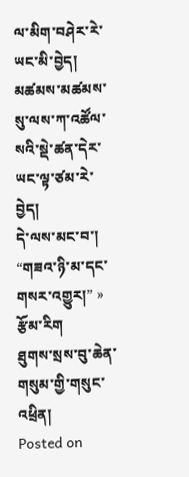ལ་མིག་བཤེར་རེ་ཡང་མི་བྱེད། མཚམས་མཚམས་སུ་ལས་ཀ་འཚོལ་སའི་སྡེ་ཚན་དེར་ཡང་ལྟ་ཙམ་རེ་བྱེད།
དེ་ལས་མང་བ་། “གཟའ་ཉི་མ་དང་གསར་འགྱུར།” »
རྩོམ་རིག
ཐུགས་སྲས་བུ་ཆེན་གསུམ་གྱི་གསུང་འཕྲིན།
Posted on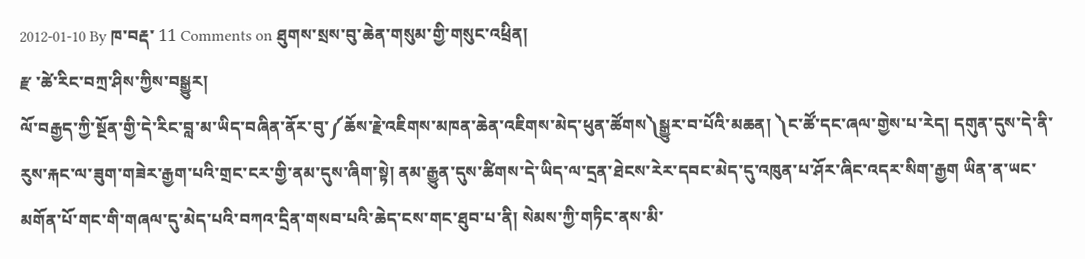2012-01-10 By ཁ་བརྡ་ 11 Comments on ཐུགས་སྲས་བུ་ཆེན་གསུམ་གྱི་གསུང་འཕྲིན།
རྫ ་ཚེ་རིང་བཀྲ་ཤིས་ཀྱིས་བསྒྱུར།
ལོ་བརྒྱད་ཀྱི་སྔོན་གྱི་དེ་རིང་བླ་མ་ཡིད་བཞིན་ནོར་བུ་༼ཆོས་རྗེ་འཇིགས་མཁན་ཆེན་འཇིགས་མེད་ཕུན་ཚོགས༽སྒྱུར་བ་པོའི་མཆན། ༽ང་ཚོ་དང་ཞལ་གྱེས་པ་རེད། དགུན་དུས་དེ་ནི་རུས་རྐང་ལ་ཟུག་གཟེར་རྒྱག་པའི་གྲང་ངར་གྱི་ནམ་དུས་ཞིག་སྟེ། ནམ་རྒྱུན་དུས་ཚིགས་དེ་ཡིད་ལ་དྲན་ཐེངས་རེར་དབང་མེད་དུ་འཁུན་པ་ཤོར་ཞིང་འདར་སིག་རྒྱག ཡིན་ན་ཡང་མགོན་པོ་གང་གི་གཞལ་དུ་མེད་པའི་བཀའ་དྲིན་གསབ་པའི་ཆེད་ངས་གང་ཐུབ་པ་ནི། སེམས་ཀྱི་གཏིང་ནས་མི་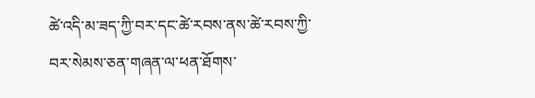ཚེ་འདི་མ་ཟད་ཀྱི་བར་དང་ཚེ་རབས་ནས་ཚེ་རབས་ཀྱི་བར་སེམས་ཅན་གཞན་ལ་ཕན་ཐོགས་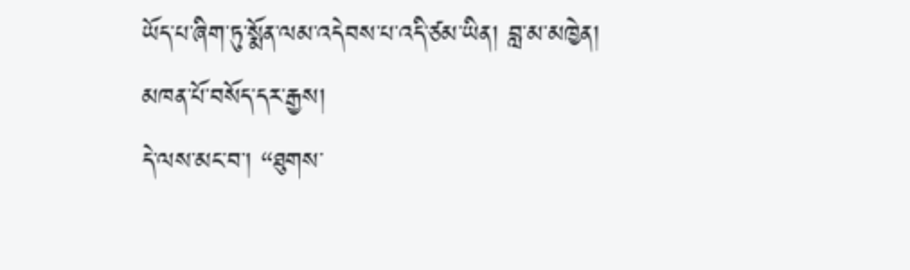ཡོད་པ་ཞིག་ཏུ་སྨོན་ལམ་འདེབས་པ་འདི་ཙམ་ཡིན། བླ་མ་མཁྱེན།
མཁན་པོ་བསོད་དར་རྒྱས།
དེ་ལས་མང་བ་། “ཐུགས་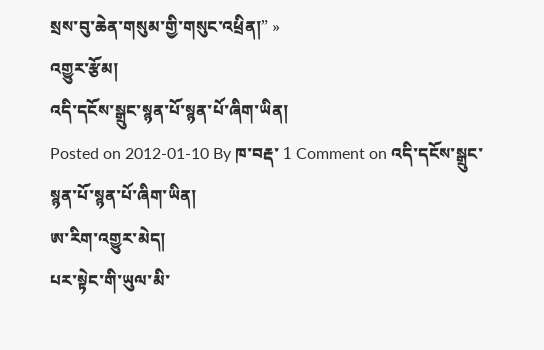སྲས་བུ་ཆེན་གསུམ་གྱི་གསུང་འཕྲིན།” »
འགྱུར་རྩོམ།
འདི་དངོས་སྒྲུང་སྙན་པོ་སྙན་པོ་ཞིག་ཡིན།
Posted on 2012-01-10 By ཁ་བརྡ་ 1 Comment on འདི་དངོས་སྒྲུང་སྙན་པོ་སྙན་པོ་ཞིག་ཡིན།
ཨ་རིག་འགྱུར་མེད།
པར་སྟེང་གི་ཡུལ་མི་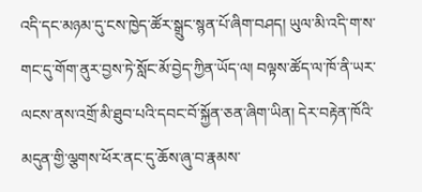འདི་དང་མཉམ་དུ་ངས་ཁྱེད་ཚོར་སྒྲུང་སྙན་པོ་ཞིག་བཤད། ཡུལ་མི་འདི་ག་ས་གང་དུ་གོག་ནུར་བྱས་ཏེ་སློང་མོ་བྱེད་ཀྱིན་ཡོད་ལ། བལྟས་ཚོད་ལ་ཁོ་ནི་ཡར་ལངས་ནས་འགྲོ་མི་ཐུབ་པའི་དབང་བོ་སྐྱོན་ཅན་ཞིག་ཡིན། དེར་བརྟེན་ཁོའི་མདུན་གྱི་ལྕགས་ཕོར་ནང་དུ་ཆོས་ཞུ་བ་རྣམས་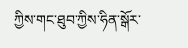ཀྱིས་གང་ཐུབ་ཀྱིས་ཧིན་སྒོར་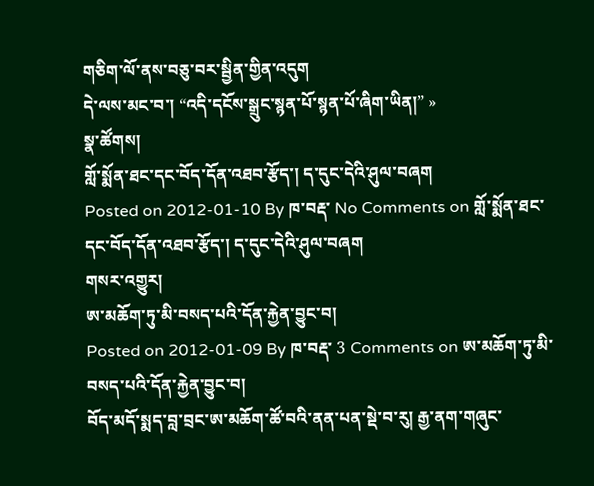གཅིག་ལོ་ནས་བཅུ་བར་སྦྱིན་གྱིན་འདུག
དེ་ལས་མང་བ་། “འདི་དངོས་སྒྲུང་སྙན་པོ་སྙན་པོ་ཞིག་ཡིན།” »
སྣ་ཚོགས།
གློ་སྨོན་ཐང་དང་བོད་དོན་འཐབ་རྩོད་། ད་དུང་དེའི་ཤུལ་བཞག
Posted on 2012-01-10 By ཁ་བརྡ་ No Comments on གློ་སྨོན་ཐང་དང་བོད་དོན་འཐབ་རྩོད་། ད་དུང་དེའི་ཤུལ་བཞག
གསར་འགྱུར།
ཨ་མཆོག་ཏུ་མི་བསད་པའི་དོན་རྐྱེན་བྱུང་བ།
Posted on 2012-01-09 By ཁ་བརྡ་ 3 Comments on ཨ་མཆོག་ཏུ་མི་བསད་པའི་དོན་རྐྱེན་བྱུང་བ།
བོད་མདོ་སྨད་བླ་བྲང་ཨ་མཆོག་ཚོ་བའི་ནན་པན་སྡེ་བ་རུ། རྒྱ་ནག་གཞུང་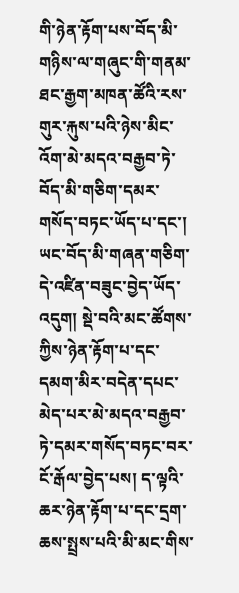གི་ཉེན་རྟོག་པས་བོད་མི་གཉིས་ལ་གཞུང་གི་གནམ་ཐང་རྒྱག་མཁན་ཚོའི་རས་གུར་རྐུས་པའི་ཉེས་མིང་འོག་མེ་མདའ་བརྒྱབ་ཏེ་བོད་མི་གཅིག་དམར་གསོད་བཏང་ཡོད་པ་དང་། ཡང་བོད་མི་གཞན་གཅིག་དེ་འཛིན་བཟུང་བྱེད་ཡོད་འདུག། སྡེ་བའི་མང་ཚོགས་ཀྱིས་ཉེན་རྟོག་པ་དང་དམག་མིར་བདེན་དཔང་མེད་པར་མེ་མདའ་བརྒྱབ་ཏེ་དམར་གསོད་བཏང་བར་ངོ་རྒོལ་བྱེད་པས། ད་ལྟའི་ཆར་ཉེན་རྟོག་པ་དང་དྲག་ཆས་སྤྲས་པའི་མི་མང་གིས་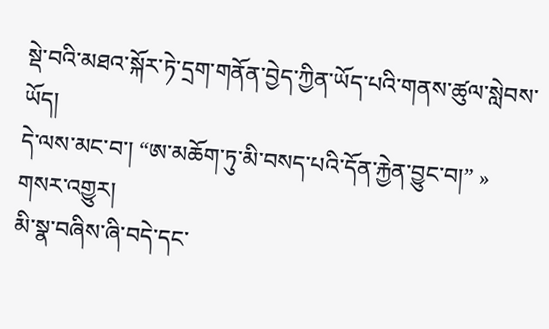སྡེ་བའི་མཐའ་སྐོར་ཏེ་དྲག་གནོན་བྱེད་ཀྱིན་ཡོད་པའི་གནས་ཚུལ་སླེབས་ཡོད།
དེ་ལས་མང་བ་། “ཨ་མཆོག་ཏུ་མི་བསད་པའི་དོན་རྐྱེན་བྱུང་བ།” »
གསར་འགྱུར།
མི་སྣ་བཞིས་ཞི་བདེ་དང་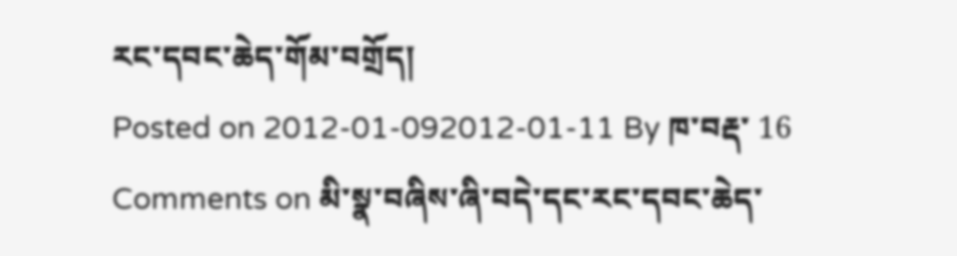རང་དབང་ཆེད་གོམ་བགྲོད།
Posted on 2012-01-092012-01-11 By ཁ་བརྡ་ 16 Comments on མི་སྣ་བཞིས་ཞི་བདེ་དང་རང་དབང་ཆེད་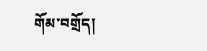གོམ་བགྲོད།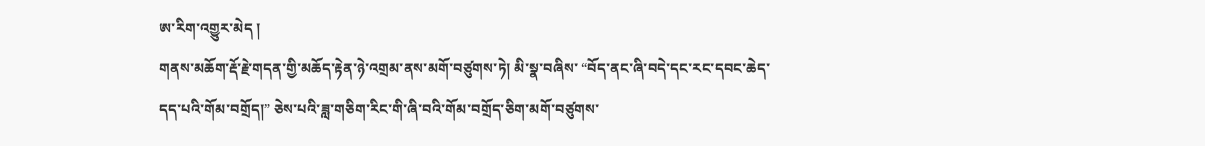ཨ་རིག་འགྱུར་མེད །
གནས་མཆོག་རྡོ་རྗེ་གདན་གྱི་མཆོད་རྟེན་ཉེ་འགྲམ་ནས་མགོ་བཙུགས་ཏེ། མི་སྣ་བཞིས་ “བོད་ནང་ཞི་བདེ་དང་རང་དབང་ཆེད་དད་པའི་གོམ་བགྲོད།” ཅེས་པའི་ཟླ་གཅིག་རིང་གི་ཞི་བའི་གོམ་བགྲོད་ཅིག་མགོ་བཙུགས་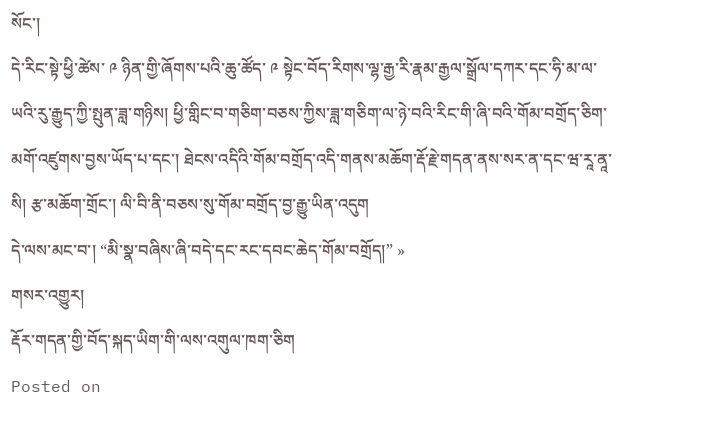སོང་།
དེ་རིང་སྟེ་ཕྱི་ཚེས་ ༩ ཉིན་གྱི་ཞོགས་པའི་ཆུ་ཚོད་ ༩ སྟེང་བོད་རིགས་ལྷ་རྒྱ་རི་རྣམ་རྒྱལ་སྒྲོལ་དཀར་དང་ཧི་མ་ལ་ཡའི་རུ་རྒྱུད་ཀྱི་སྤུན་ཟླ་གཉིས། ཕྱི་གླིང་བ་གཅིག་བཅས་ཀྱིས་ཟླ་གཅིག་ལ་ཉེ་བའི་རིང་གི་ཞི་བའི་གོམ་བགྲོད་ཅིག་མགོ་འཛུགས་བྱས་ཡོད་པ་དང་། ཐེངས་འདིའི་གོམ་བགྲོད་འདི་གནས་མཆོག་རྡོ་རྗེ་གདན་ནས་སར་ན་དང་ཝ་རཱ་ནཱ་སི། རྩ་མཆོག་གྲོང་། ལི་བི་ནི་བཅས་སུ་གོམ་བགྲོད་བྱ་རྒྱུ་ཡིན་འདུག
དེ་ལས་མང་བ་། “མི་སྣ་བཞིས་ཞི་བདེ་དང་རང་དབང་ཆེད་གོམ་བགྲོད།” »
གསར་འགྱུར།
རྡོར་གདན་གྱི་བོད་སྐད་ཡིག་གི་ལས་འགུལ་ཁག་ཅིག
Posted on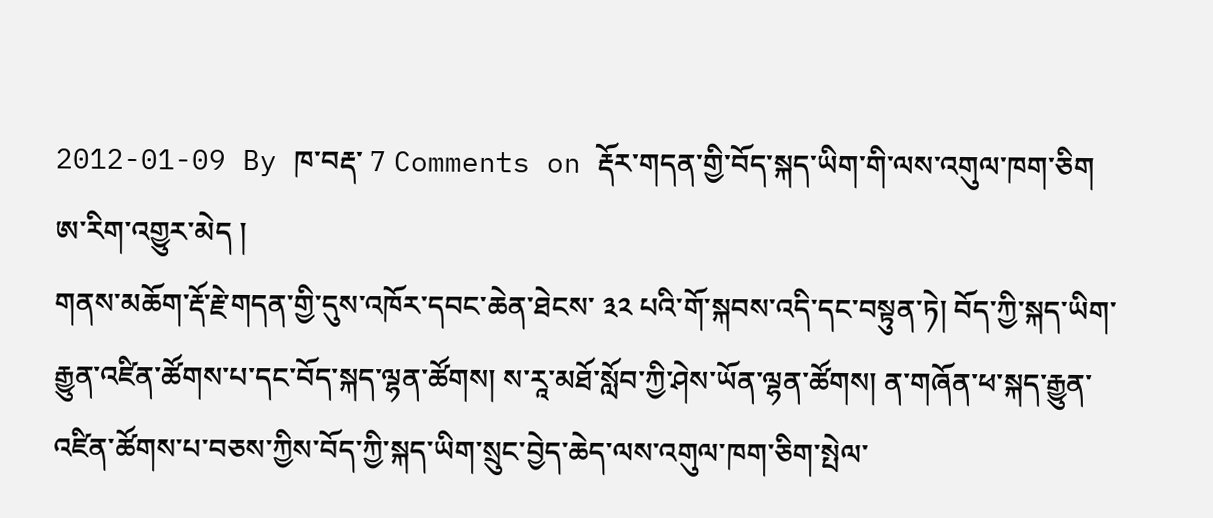2012-01-09 By ཁ་བརྡ་ 7 Comments on རྡོར་གདན་གྱི་བོད་སྐད་ཡིག་གི་ལས་འགུལ་ཁག་ཅིག
ཨ་རིག་འགྱུར་མེད །
གནས་མཆོག་རྡོ་རྗེ་གདན་གྱི་དུས་འཁོར་དབང་ཆེན་ཐེངས་ ༣༢ པའི་གོ་སྐབས་འདི་དང་བསྟུན་ཏེ། བོད་ཀྱི་སྐད་ཡིག་རྒྱུན་འཛིན་ཚོགས་པ་དང་བོད་སྐད་ལྷན་ཚོགས། ས་རཱ་མཐོ་སློབ་ཀྱི་ཤེས་ཡོན་ལྷན་ཚོགས། ན་གཞོན་ཕ་སྐད་རྒྱུན་འཛིན་ཚོགས་པ་བཅས་ཀྱིས་བོད་ཀྱི་སྐད་ཡིག་སྲུང་བྱེད་ཆེད་ལས་འགུལ་ཁག་ཅིག་སྤེལ་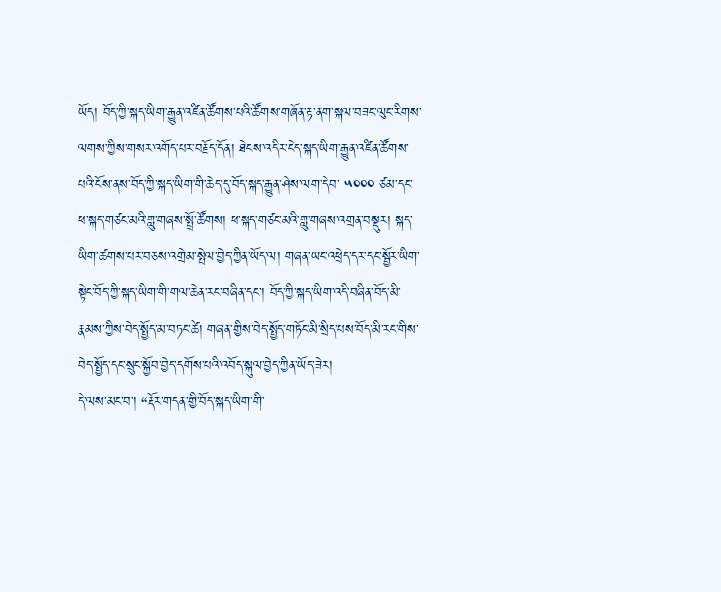ཡོད། བོད་ཀྱི་སྐད་ཡིག་རྒྱུན་འཛིན་ཚོགས་པའི་ཚོགས་གཞོན་རྟ་ནག་སྐལ་བཟང་ལུང་རིགས་ལགས་ཀྱིས་གསར་འགོད་པར་བརྗོད་དོན། ཐེངས་འདིར་ངེད་སྐད་ཡིག་རྒྱུན་འཛིན་ཚོགས་པའི་ངོས་ནས་བོད་ཀྱི་སྐད་ཡིག་གི་ཆེད་དུ་བོད་སྐད་རྒྱུན་ཤེས་ལག་དེབ་ ༥༠༠༠ ཙམ་དང་ཕ་སྐད་གཙང་མའི་གླུ་གཞས་སྤྲོ་ཚོགས། ཕ་སྐད་གཙང་མའི་གླུ་གཞས་འགྲན་བསྡུར། སྐད་ཡིག་ཚགས་པར་བཅས་འགྲེམ་སྤེལ་བྱེད་ཀྱིན་ཡོད་ལ། གཞན་ཡང་འཕྲེད་དར་དང་སྦྱོར་ཡིག་སྟེང་བོད་ཀྱི་སྐད་ཡིག་གི་གལ་ཆེན་རང་བཞིན་དང་། བོད་ཀྱི་སྐད་ཡིག་འདི་བཞིན་བོད་མི་རྣམས་ཀྱིས་བེད་སྤྱོད་མ་བཏང་ཚེ། གཞན་གྱིས་བེད་སྤྱོད་གཏོང་མི་སྲིད་པས་བོད་མི་རང་གིས་བེད་སྤྱོད་དང་སྲུང་སྐྱོབ་བྱེད་དགོས་པའི་འབོད་སྐུལ་བྱེད་ཀྱིན་ཡོད་ཟེར།
དེ་ལས་མང་བ་། “རྡོར་གདན་གྱི་བོད་སྐད་ཡིག་གི་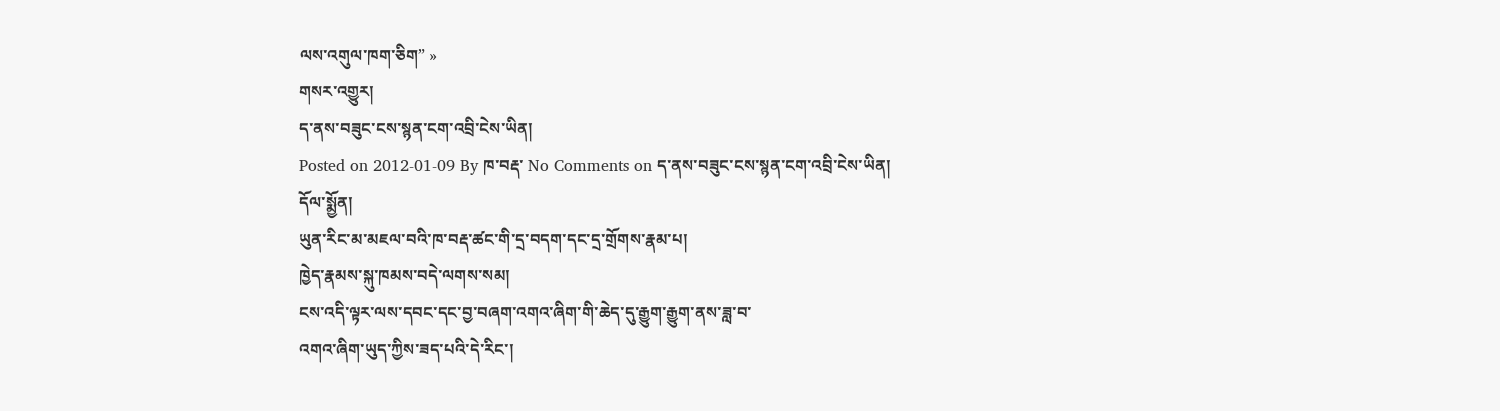ལས་འགུལ་ཁག་ཅིག” »
གསར་འགྱུར།
ད་ནས་བཟུང་ངས་སྙན་ངག་འབྲི་ངེས་ཡིན།
Posted on 2012-01-09 By ཁ་བརྡ་ No Comments on ད་ནས་བཟུང་ངས་སྙན་ངག་འབྲི་ངེས་ཡིན།
དོལ་སྨྱོན།
ཡུན་རིང་མ་མཇལ་བའི་ཁ་བརྡ་ཚང་གི་དྲ་བདག་དང་དྲ་གྲོགས་རྣམ་པ།
ཁྱེད་རྣམས་སྐུ་ཁམས་བདེ་ལགས་སམ།
ངས་འདི་ལྟར་ལས་དབང་དང་བྱ་བཞག་འགའ་ཞིག་གི་ཆེད་དུ་རྒྱུག་རྒྱུག་ནས་ཟླ་བ་
འགའ་ཞིག་ཡུད་ཀྱིས་ཟད་པའི་དེ་རིང་།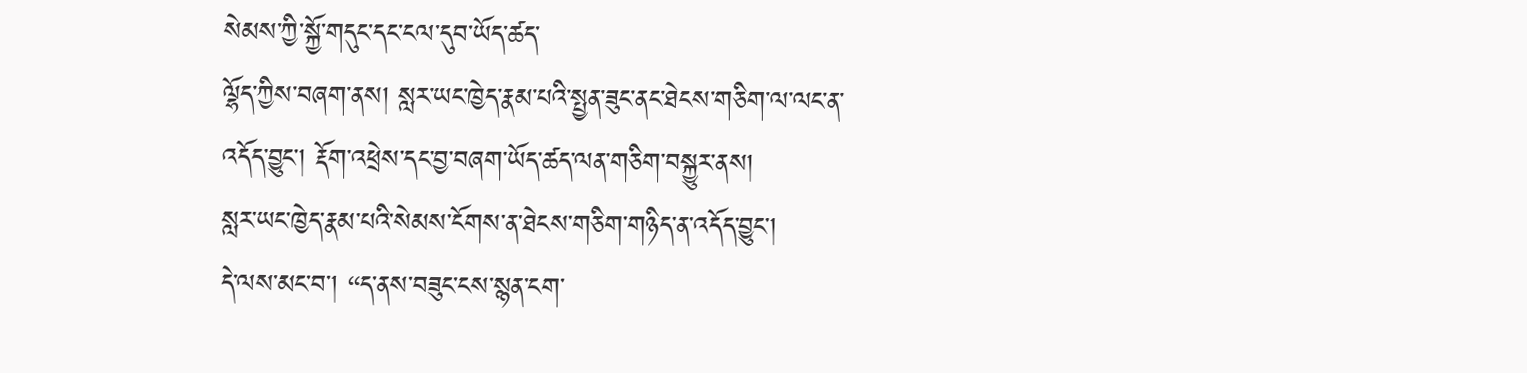སེམས་ཀྱི་སྐྱོ་གདུང་དང་ངལ་དུབ་ཡོད་ཚད་
ལྷོད་ཀྱིས་བཞག་ནས། སླར་ཡང་ཁྱེད་རྣམ་པའི་སྤྱན་ཟུང་ནང་ཐེངས་གཅིག་ལ་ལང་ན་
འདོད་བྱུང་། རྡོག་འཕྲེས་དང་བྱ་བཞག་ཡོད་ཚད་ལན་གཅིག་བསྐྱུར་ནས།
སླར་ཡང་ཁྱེད་རྣམ་པའི་སེམས་ངོགས་ན་ཐེངས་གཅིག་གཉིད་ན་འདོད་བྱུང་།
དེ་ལས་མང་བ་། “ད་ནས་བཟུང་ངས་སྙན་ངག་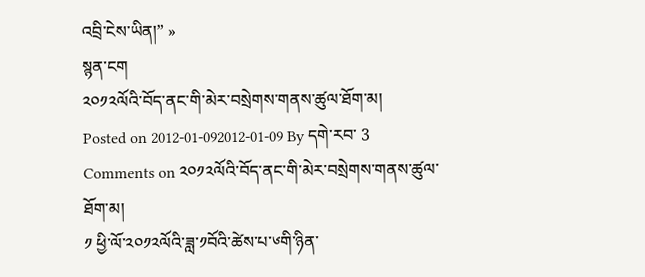འབྲི་ངེས་ཡིན།” »
སྙན་ངག
༢༠༡༢ལོའི་བོད་ནང་གི་མེར་བསྲེགས་གནས་ཚུལ་ཐོག་མ།
Posted on 2012-01-092012-01-09 By དགེ་རབ་ 3 Comments on ༢༠༡༢ལོའི་བོད་ནང་གི་མེར་བསྲེགས་གནས་ཚུལ་ཐོག་མ།
༡ ཕྱི་ལོ་༢༠༡༢ལོའི་ཟླ་༡བོའི་ཚེས་པ་༦གི་ཉིན་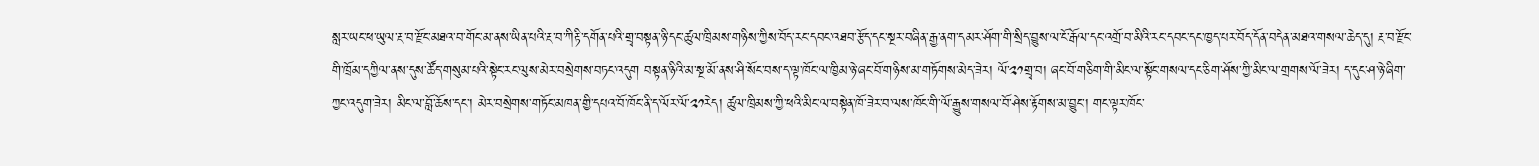སླར་ཡང་ཕ་ཡུལ་རྔ་བ་རྫོང་མཐའ་བ་གོང་མ་ནས་ཡིན་པའི་རྔ་བ་ཀིརྟི་དགོན་པའི་གྲྭ་བསྟན་ཉི་དང་ཚུལ་ཁྲིམས་གཉིས་ཀྱིས་བོད་རང་དབང་འཐབ་རྩོད་དང་སྔར་བཞིན་རྒྱ་ནག་དམར་ཤོག་གི་སྲིད་བྱུས་ལ་ངོ་རྒོལ་དང་འགྲོ་བ་མིའི་རང་དབང་དང་ཁྱད་པར་བོད་དོན་བདེན་མཐའ་གསལ་ཆེད་དུ། རྔ་བ་རྫོང་གི་ཁྲོམ་དཀྱིལ་ནས་དུས་ཚོད་གསུམ་པའི་སྟེང་རང་ལུས་མེར་བསྲེགས་བཏང་འདུག བསྟན་ཉིའི་མ་སྔ་མོ་ནས་ཤི་སོང་བས་ད་ལྟ་ཁོང་ལ་ཁྱིམ་ཉེ་ཞང་བོ་གཉིས་མ་གཏོགས་མེད་ཟེར། ལོ་༢༡གྲྭ་བ། ཞང་བོ་གཅིག་གི་མིང་ལ་སྟོང་གསལ་དང་ཅིག་ཤོས་ཀྱི་མིང་ལ་གྲགས་ལོ་ཟེར། ད་དུང་ཤ་ཉེ་ཞིག་ཀྱང་འདུག་ཟེར། མིང་ལ་བློ་ཆོས་དང་། མེར་བསྲེགས་གཏོང་མཁན་གྱི་དཔའ་བོ་ཁོང་ནི་ད་ལོར་ལོ་༢༡རེད། ཚུལ་ཁྲིམས་ཀྱི་ཕའི་མིང་ལ་བསྟེན་ཁོ་ཟེར་བ་ལས་ཁོང་གི་ལོ་རྒྱུས་གསལ་བོ་ཤེས་རྟོགས་མ་བྱུང་། གང་ལྟར་ཁོང་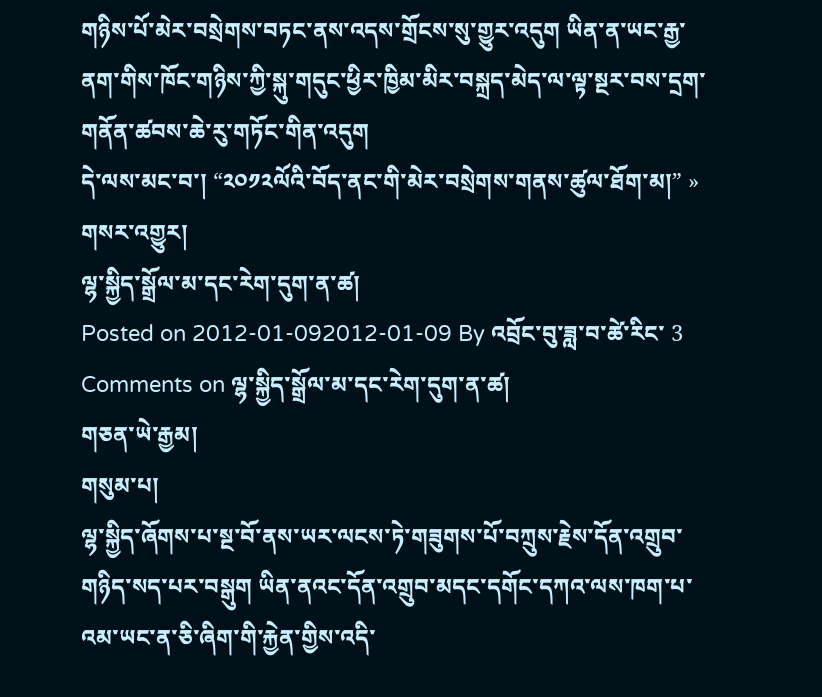གཉིས་པོ་མེར་བསྲེགས་བཏང་ནས་འདས་གྲོངས་སུ་གྱུར་འདུག ཡིན་ན་ཡང་རྒྱ་ནག་གིས་ཁོང་གཉིས་ཀྱི་སྐུ་གདུང་ཕྱིར་ཁྱིམ་མིར་བསྐྲད་མེད་ལ་ལྟ་སྔར་བས་དྲག་གནོན་ཚབས་ཆེ་རུ་གཏོང་གིན་འདུག
དེ་ལས་མང་བ་། “༢༠༡༢ལོའི་བོད་ནང་གི་མེར་བསྲེགས་གནས་ཚུལ་ཐོག་མ།” »
གསར་འགྱུར།
ལྷ་སྐྱིད་སྒྲོལ་མ་དང་རེག་དུག་ན་ཚ།
Posted on 2012-01-092012-01-09 By འབྲོང་བུ་ཟླ་བ་ཚེ་རིང་ 3 Comments on ལྷ་སྐྱིད་སྒྲོལ་མ་དང་རེག་དུག་ན་ཚ།
གཅན་ཡེ་རྒྱམ།
གསུམ་པ།
ལྷ་སྐྱིད་ཞོགས་པ་སྔ་བོ་ནས་ཡར་ལངས་ཏེ་གཟུགས་པོ་བཀྲུས་རྗེས་དོན་འགྲུབ་གཉིད་སད་པར་བསྒུག ཡིན་ནའང་དོན་འགྲུབ་མདང་དགོང་དཀའ་ལས་ཁག་པ་འམ་ཡང་ན་ཅི་ཞིག་གི་རྐྱེན་གྱིས་འདི་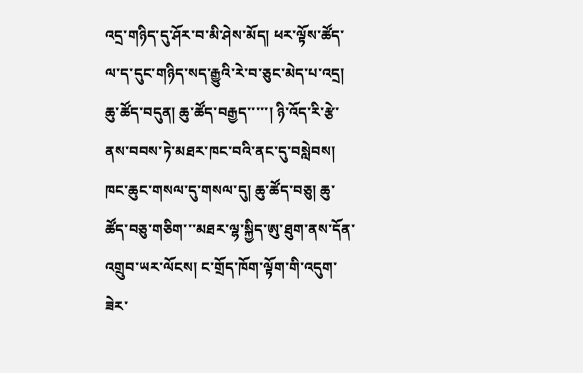འདྲ་གཉིད་དུ་ཤོར་བ་མི་ཤེས་མོད། ཕར་ལྟོས་ཚོད་ལ་ད་དུང་གཉིད་སད་རྒྱུའི་རེ་བ་ཅུང་མེད་པ་འདྲ། ཆུ་ཚོད་བདུན། ཆུ་ཚོད་བརྒྱད་་་་་། ཉི་འོད་རི་རྩེ་ནས་བབས་ཏེ་མཐར་ཁང་བའི་ནང་དུ་བསླེབས། ཁང་ཆུང་གསལ་དུ་གསལ་དུ། ཆུ་ཚོད་བཅུ། ཆུ་ཚོད་བཅུ་གཅིག་་་མཐར་ལྷ་སྐྱིད་ཨུ་ཐུག་ནས་དོན་འགྲུབ་ཡར་ལོངས། ང་གྲོད་ཁོག་ལྟོག་གི་འདུག་ཟེར་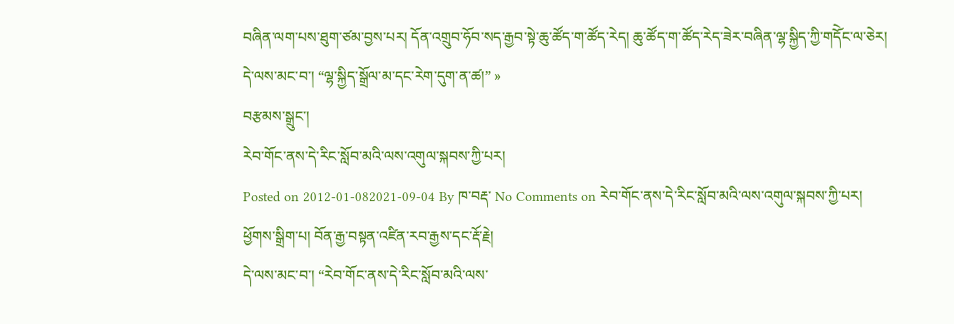བཞིན་ལག་པས་ཐུག་ཙམ་བྱས་པར། དོན་འགྲུབ་ཧོབ་སད་རྒྱབ་སྟེ་ཆུ་ཚོད་ག་ཚོད་རེད། ཆུ་ཚོད་ག་ཚོད་རེད་ཟེར་བཞིན་ལྷ་སྐྱིད་ཀྱི་གདོེང་ལ་ཅེར།
དེ་ལས་མང་བ་། “ལྷ་སྐྱིད་སྒྲོལ་མ་དང་རེག་དུག་ན་ཚ།” »
བརྩམས་སྒྲུང་།
རེབ་གོང་ནས་དེ་རིང་སློབ་མའི་ལས་འགུལ་སྐབས་ཀྱི་པར།
Posted on 2012-01-082021-09-04 By ཁ་བརྡ་ No Comments on རེབ་གོང་ནས་དེ་རིང་སློབ་མའི་ལས་འགུལ་སྐབས་ཀྱི་པར།
ཕྱོགས་སྒྲིག་པ། བོན་རྒྱ་བསྟན་འཛིན་རབ་རྒྱས་དང་རྡོ་རྗེ།
དེ་ལས་མང་བ་། “རེབ་གོང་ནས་དེ་རིང་སློབ་མའི་ལས་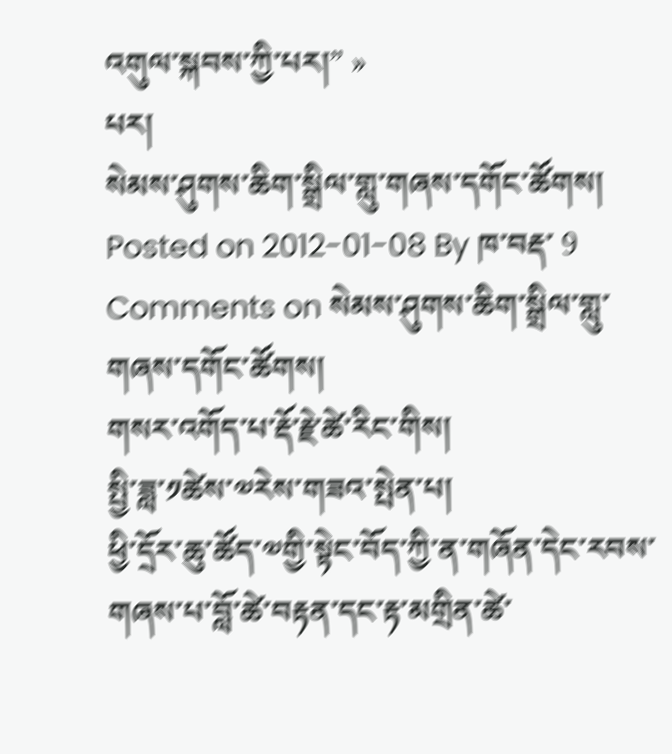འགུལ་སྐབས་ཀྱི་པར།” »
པར།
སེམས་ཤུགས་ཆིག་སྒྲིལ་གླུ་གཞས་དགོང་ཚོགས།
Posted on 2012-01-08 By ཁ་བརྡ་ 9 Comments on སེམས་ཤུགས་ཆིག་སྒྲིལ་གླུ་གཞས་དགོང་ཚོགས།
གསར་འགོད་པ་རྡོ་རྗེ་ཚེ་རིང་གིས།
སྤྱི་ཟླ་༡ཚེས་༧རེས་གཟའ་སྤེན་པ།
ཕྱི་དྲོར་ཆུ་ཚོད་༧གྱི་སྟེང་བོད་ཀྱི་ན་གཞོན་དེང་རབས་གཞས་པ་བློ་ཚེ་བརྟན་དང་རྟ་མགྲིན་ཚེ་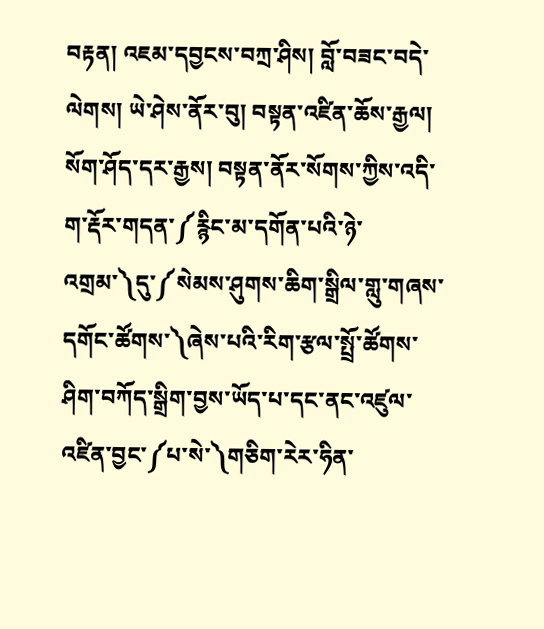བརྟན། འཇམ་དབྱངས་བཀྲ་ཤིས། བློ་བཟང་བདེ་ལེགས། ཡེ་ཤེས་ནོར་བུ། བསྟན་འཛིན་ཆོས་རྒྱལ། སོག་ཤོད་དར་རྒྱས། བསྟན་ནོར་སོགས་ཀྱིས་འདི་ག་རྡོར་གདན་༼རྙིང་མ་དགོན་པའི་ཉེ་འགྲམ་༽དུ་༼སེམས་ཤུགས་ཆིག་སྒྲིལ་གླུ་གཞས་དགོང་ཚོགས་༽ཞེས་པའི་རིག་རྩལ་སྤྲོ་ཚོགས་ཤིག་བཀོད་སྒྲིག་བྱས་ཡོད་པ་དང་ནང་འཛུལ་འཛིན་བྱང་༼པ་སེ་༽གཅིག་རེར་ཧིན་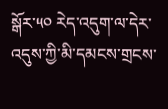སྒོར་༥༠ རེད་འདུག་ལ་དེར་འདུས་ཀྱི་མི་དམངས་གྲངས་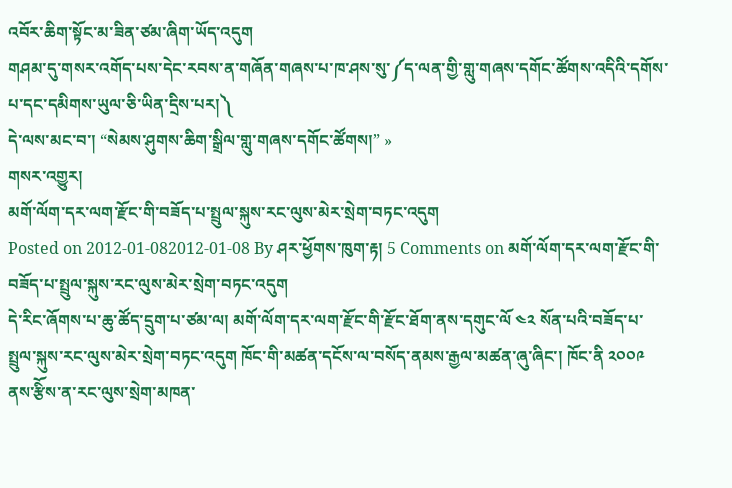འབོར་ཆིག་སྟོང་མ་ཟིན་ཙམ་ཞིག་ཡོད་འདུག
གཤམ་དུ་གསར་འགོད་པས་དེང་རབས་ན་གཞོན་གཞས་པ་ཁ་ཤས་སུ་༼ད་ལན་གྱི་གླུ་གཞས་དགོང་ཚོགས་འདིའི་དགོས་པ་དང་དམིགས་ཡུལ་ཅི་ཡིན་དྲིས་པར།༽
དེ་ལས་མང་བ་། “སེམས་ཤུགས་ཆིག་སྒྲིལ་གླུ་གཞས་དགོང་ཚོགས།” »
གསར་འགྱུར།
མགོ་ལོག་དར་ལག་རྫོང་གི་བཟོད་པ་སྤྲུལ་སྐུས་རང་ལུས་མེར་སྲེག་བཏང་འདུག
Posted on 2012-01-082012-01-08 By ཤར་ཕྱོགས་ཁུག་རྟ། 5 Comments on མགོ་ལོག་དར་ལག་རྫོང་གི་བཟོད་པ་སྤྲུལ་སྐུས་རང་ལུས་མེར་སྲེག་བཏང་འདུག
དེ་རིང་ཞོགས་པ་ཆུ་ཚོད་དྲུག་པ་ཙམ་ལ། མགོ་ལོག་དར་ལག་རྫོང་གི་རྫོང་ཐོག་ནས་དགུང་ལོ ༤༢ སོན་པའི་བཟོད་པ་སྤྲུལ་སྐུས་རང་ལུས་མེར་སྲེག་བཏང་འདུག ཁོང་གི་མཚན་དངོས་ལ་བསོད་ནམས་རྒྱལ་མཚན་ཞུ་ཞིང་། ཁོང་ནི ༢༠༠༩ ནས་རྩིོས་ན་རང་ལུས་སྲེག་མཁན་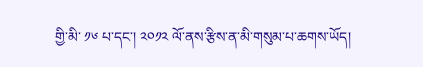གྱི་མི་ ༡༦ པ་དང་། ༢༠༡༢ ལོ་ནས་རྩིས་ན་མི་གསུམ་པ་ཆགས་ཡོད།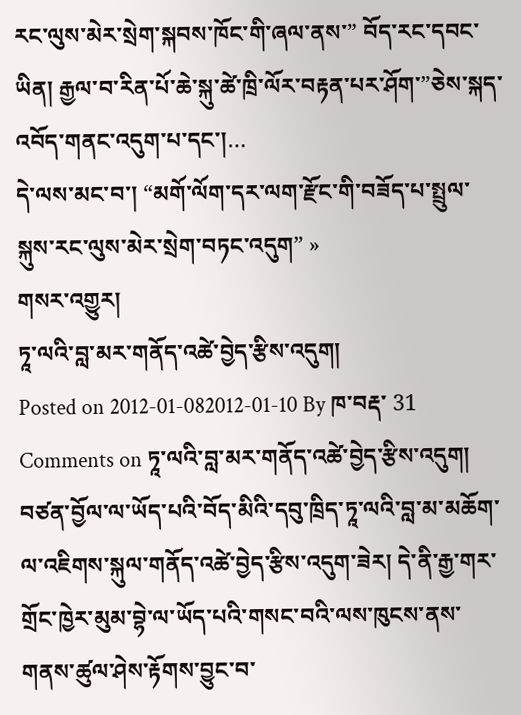རང་ལུས་མེར་སྲེག་སྐབས་ཁོང་གི་ཞལ་ནས་” བོད་རང་དབང་ཡིན། རྒྱལ་བ་རིན་པོ་ཆེ་སྐུ་ཚེ་ཁྲི་ལོར་བརྟན་པར་ཤོག་”ཅེས་སྐད་འབོད་གནང་འདུག་པ་དང་།…
དེ་ལས་མང་བ་། “མགོ་ལོག་དར་ལག་རྫོང་གི་བཟོད་པ་སྤྲུལ་སྐུས་རང་ལུས་མེར་སྲེག་བཏང་འདུག” »
གསར་འགྱུར།
ཏཱ་ལའི་བླ་མར་གནོད་འཚེ་བྱེད་རྩིས་འདུག།
Posted on 2012-01-082012-01-10 By ཁ་བརྡ་ 31 Comments on ཏཱ་ལའི་བླ་མར་གནོད་འཚེ་བྱེད་རྩིས་འདུག།
བཙན་བྱོལ་ལ་ཡོད་པའི་བོད་མིའི་དབུ་ཁྲིད་ཏཱ་ལའི་བླ་མ་མཆོག་ལ་འཇིགས་སྐུལ་གནོད་འཚེ་བྱེད་རྩིས་འདུག་ཟེར། དེ་ནི་རྒྱ་གར་གྲོང་ཁྱེར་མུམ་བྷེ་ལ་ཡོད་པའི་གསང་བའི་ལས་ཁུངས་ནས་གནས་ཚུལ་ཤེས་རྟོགས་བྱུང་བ་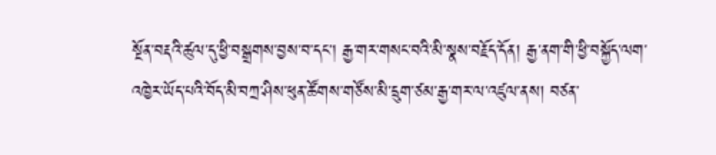སྔོན་བརྡའི་ཚུལ་དུ་ཕྱི་བསྒྲགས་བྱས་བ་དང་། རྒྱ་གར་གསང་བའི་མི་སྣས་བརྗོད་དོན། རྒྱ་ནག་གི་ཕྱི་བསྐྱོད་ལག་འཁྱེར་ཡོད་པའི་བོད་མི་བཀྲ་ཤིས་ཕུན་ཚོགས་གཙོས་མི་དྲུག་ཙམ་རྒྱ་གར་ལ་འཛུལ་ནས། བཙན་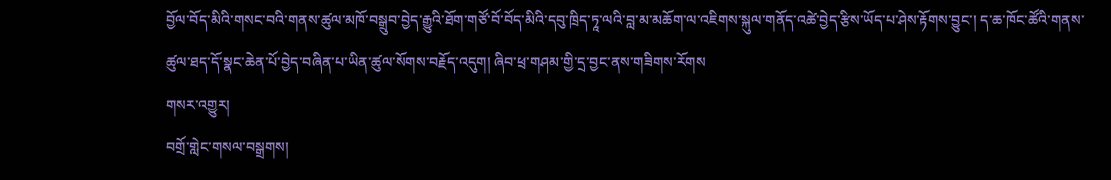བྱོལ་བོད་མིའི་གསང་བའི་གནས་ཚུལ་མཁོ་བསྒྲུབ་བྱེད་རྒྱུའི་ཐོག་གཙོ་བོ་བོད་མིའི་དབུ་ཁྲིད་ཏཱ་ལའི་བླ་མ་མཆོག་ལ་འཇིགས་སྐུལ་གནོད་འཚེ་བྱེད་རྩིས་ཡོད་པ་ཤེས་རྟོགས་བྱུང་། ད་ཆ་ཁོང་ཚོའི་གནས་ཚུལ་ཐད་དོ་སྣང་ཆེན་པོ་བྱེད་བཞིན་པ་ཡིན་ཚུལ་སོགས་བརྗོད་འདུག། ཞིབ་ཕྲ་གཤམ་གྱི་དྲ་བྱང་ནས་གཟིགས་རོགས
གསར་འགྱུར།
བགྲོ་གླེང་གསལ་བསྒྲགས།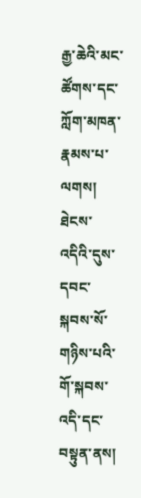རྒྱ་ཆེའི་མང་ཚོགས་དང་ཀློག་མཁན་རྣམས་པ་ལགས། ཐེངས་འདིའི་དུས་དབང་སྐབས་སོ་གཉིས་པའི་གོ་སྐབས་འདི་དང་བསྟུན་ནས།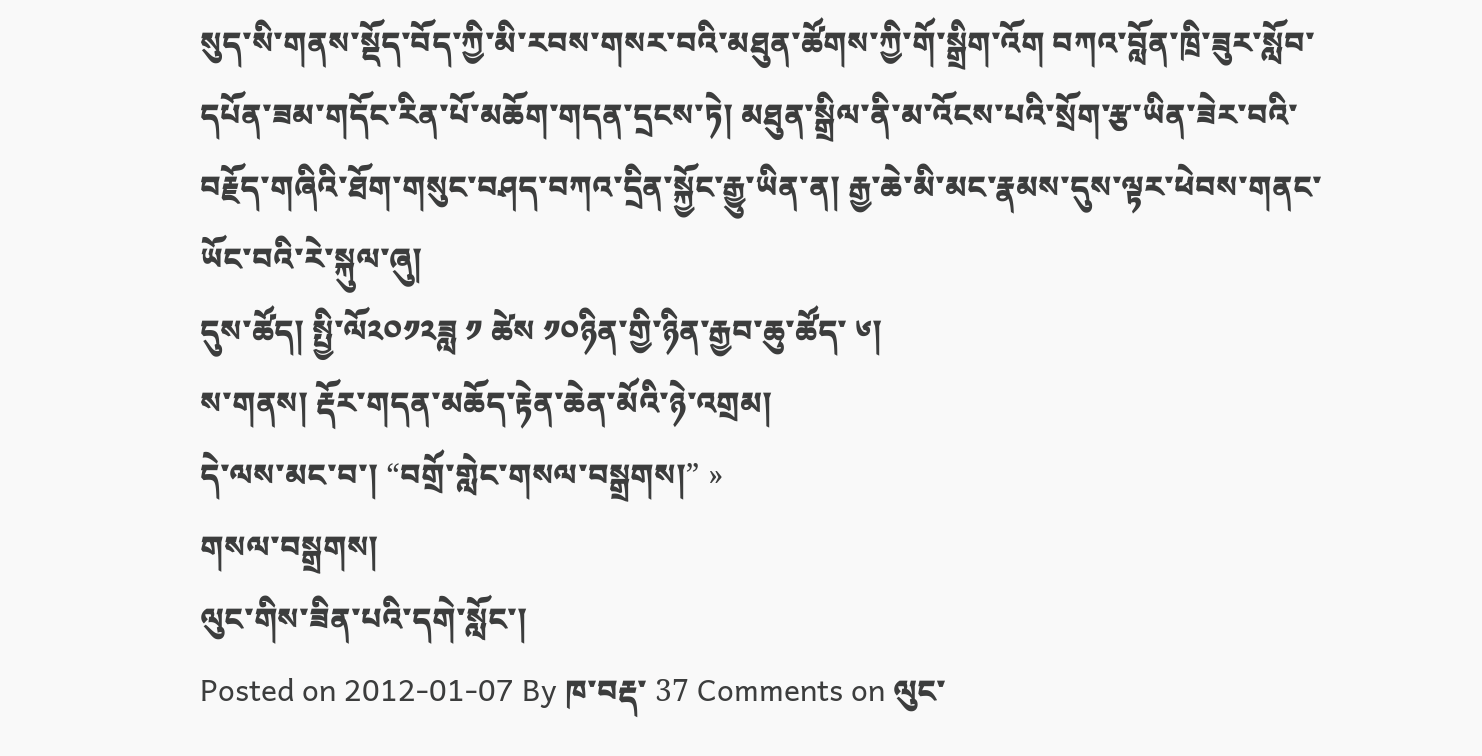སུད་སི་གནས་སྡོད་བོད་ཀྱི་མི་རབས་གསར་བའི་མཐུན་ཚོགས་ཀྱི་གོ་སྒྲིག་འོག བཀའ་བློན་ཁྲི་ཟུར་སློབ་དཔོན་ཟམ་གདོང་རིན་པོ་མཆོག་གདན་དྲངས་ཏེ། མཐུན་སྒྲིལ་ནི་མ་འོངས་པའི་སྲོག་རྩ་ཡིན་ཟེར་བའི་བརྗོད་གཞིའི་ཐོག་གསུང་བཤད་བཀའ་དྲིན་སྐྱོང་རྒྱུ་ཡིན་ན། རྒྱ་ཆེ་མི་མང་རྣམས་དུས་ལྟར་ཕེབས་གནང་ཡོང་བའི་རེ་སྐུལ་ཞུ།
དུས་ཚོད། སྤྱི་ལོ༢༠༡༢ཟླ ༡ ཚེས ༡༠ཉིན་གྱི་ཉིན་རྒྱབ་ཆུ་ཚོད་ ༦།
ས་གནས། རྡོར་གདན་མཆོད་རྟེན་ཆེན་མོའི་ཉེ་འགྲམ།
དེ་ལས་མང་བ་། “བགྲོ་གླེང་གསལ་བསྒྲགས།” »
གསལ་བསྒྲགས།
ལུང་གིས་ཟིན་པའི་དགེ་སློང་།
Posted on 2012-01-07 By ཁ་བརྡ་ 37 Comments on ལུང་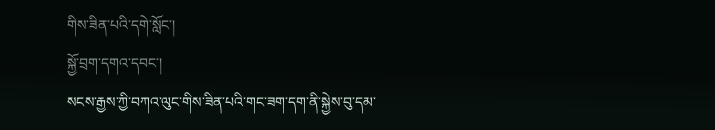གིས་ཟིན་པའི་དགེ་སློང་།
སྐྱོ་བྲག་དགའ་དབང་།
སངས་རྒྱས་ཀྱི་བཀའ་ལུང་གིས་ཟིན་པའི་གང་ཟག་དག་ནི་སྐྱེས་བུ་དམ་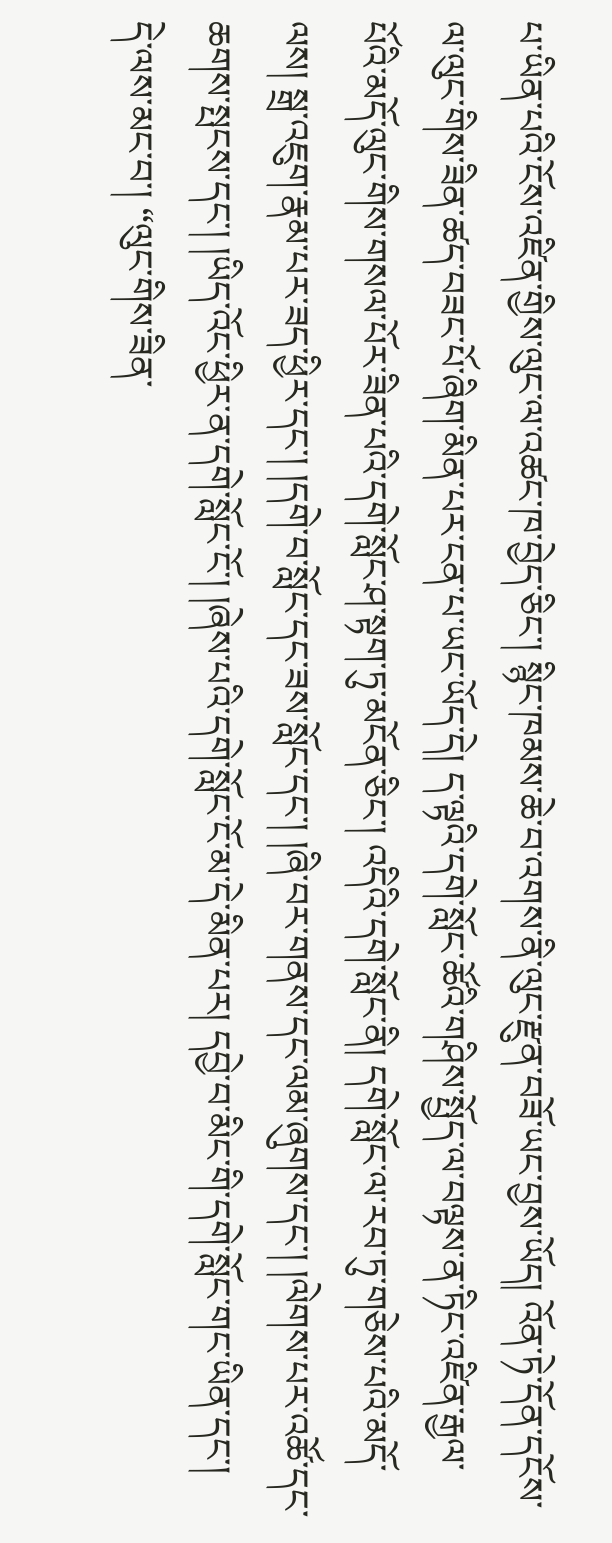པ་ཡིན་པའི་ངོས་འཛིན་གྱིས་ལུང་ལ་འཚང་ཁ་བྱེད་ཅིང་། སྙིང་ཁམས་ཆེ་བ་འགས་ནི་ལུང་རྫུན་བཟོ་ཡང་བྱས་ཡོད། འོན་ཏེ་དོན་དངོས་ལ་ལུང་གིས་ཟིན་ཚད་བཟང་པོ་ཞིག་མིན་པར་ངན་པ་ཡང་ཡོད་དེ། ད་ལྟའི་དགེ་སློང་ཚོའི་གཤིས་སྤྱོད་ལ་བལྟས་ན་ཏིང་འཛིན་རྒྱལ་པོའི་མདོ་ལུང་གིས་གསལ་པོར་ཟིན་པའི་དགེ་སློང་ཤ་སྟག་ཏུ་མངོན་ཅིང་། འདིའི་དགེ་སློང་ནི། དགེ་སློང་ལ་རབ་ཏུ་གཅེས་པའི་མདོ་ལས། སྒྲ་འཇུག་རྣམ་པར་ཟད་ཕྱིར་དང་། །དགེ་བ་སློང་དང་ཟས་སློང་དང་། །ཞི་བར་གནས་དང་ལམ་ཞུགས་དང་། །ལེགས་པར་འཚོ་དང་ཆགས་སྤངས་དང་། །ཡིད་འོང་ཕྱིར་ན་དགེ་སློང་ངོ་། །ཞེས་པའི་དགེ་སློང་ངོ་མ་དེ་མིན་པར། དབྱེ་བ་མིང་གི་དགེ་སློང་གང་ཡིན་དང་།
དེ་ལས་མང་བ་། “ལུང་གིས་ཟིན་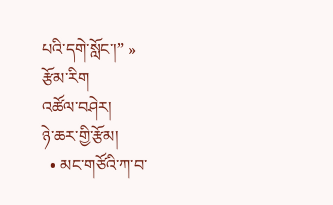པའི་དགེ་སློང་།” »
རྩོམ་རིག
འཚོལ་བཤེར།
ཉེ་ཆར་གྱི་རྩོམ།
  • མང་གཙོའི་ཀ་བ་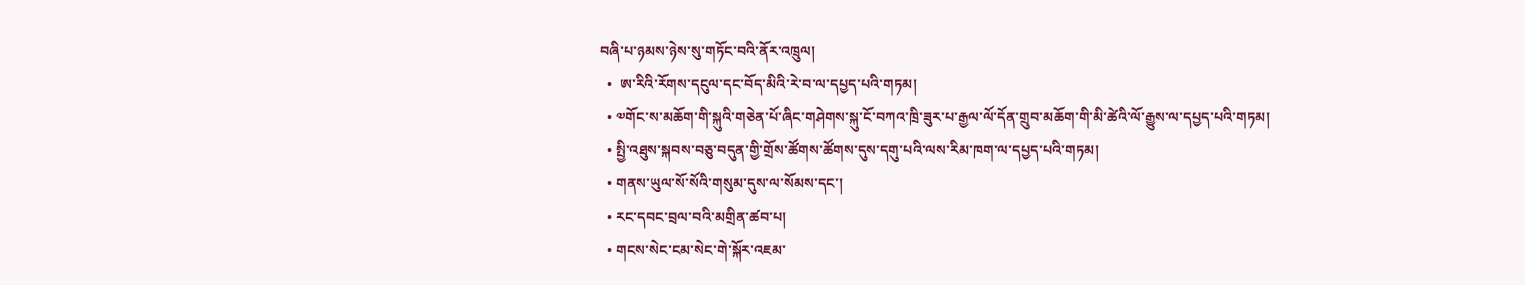བཞི་པ་ཉམས་ཉེས་སུ་གཏོང་བའི་ནོར་འཁྲུལ།
  •  ཨ་རིའི་རོགས་དངུལ་དང་བོད་མིའི་རེ་བ་ལ་དཔྱད་པའི་གཏམ།
  • ༧གོང་ས་མཆོག་གི་སྐུའི་གཅེན་པོ་ཞིང་གཤེགས་སྐུ་ངོ་བཀའ་ཁྲི་ཟུར་པ་རྒྱལ་ལོ་དོན་གྲུབ་མཆོག་གི་མི་ཚེའི་ལོ་རྒྱུས་ལ་དཔྱད་པའི་གཏམ།
  • སྤྱི་འཐུས་སྐབས་བཅུ་བདུན་གྱི་གྲོས་ཚོགས་ཚོགས་དུས་དགུ་པའི་ལས་རིམ་ཁག་ལ་དཔྱད་པའི་གཏམ།
  • གནས་ཡུལ་སོ་སོའི་གསུམ་དུས་ལ་སོམས་དང་།
  • རང་དབང་བྲལ་བའི་མགྲིན་ཚབ་པ།
  • གངས་སེང་ངམ་སེང་གེ་སྐོར་འཇམ་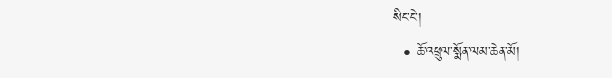སིང་ངེ་།
  • ཆོ་འཕྲུལ་སྨོན་ལམ་ཆེན་མོ།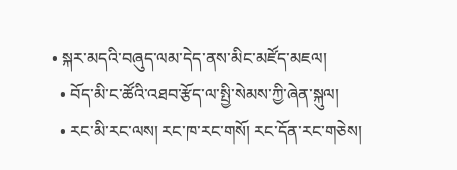• སྐར་མདའི་བཞུད་ལམ་དེད་ནས་མིང་མཛོད་མཇལ།
  • བོད་མི་ང་ཚོའི་འཐབ་རྩོད་ལ་སྤྱི་སེམས་ཀྱི་ཞེན་སྐུལ།
  • རང་མི་རང་ལས། རང་ཁ་རང་གསོ། རང་དོན་རང་གཅེས།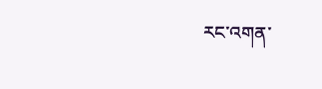རང་འགན་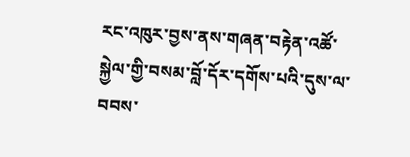རང་འཁུར་བྱས་ནས་གཞན་བརྟེན་འཚོ་སྐྱེལ་གྱི་བསམ་བློ་དོར་དགོས་པའི་དུས་ལ་བབས་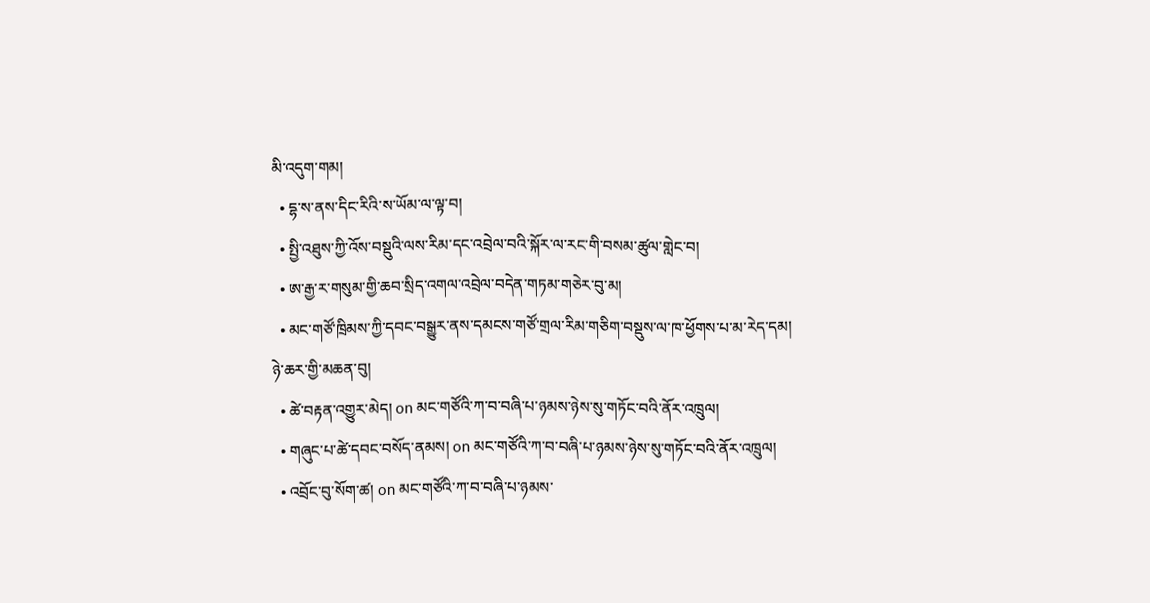མི་འདུག་གམ།
  • དྷ་ས་ནས་དིང་རིའི་ས་ཡོམ་ལ་ལྟ་བ།
  • སྤྱི་འཐུས་ཀྱི་འོས་བསྡུའི་ལས་རིམ་དང་འབྲེལ་བའི་སྐོར་ལ་རང་གི་བསམ་ཚུལ་གླེང་བ།
  • ཨ་རྒྱ་ར་གསུམ་གྱི་ཆབ་སྲིད་འགལ་འབྲེལ་བདེན་གཏམ་གཅེར་བུ་མ།
  • མང་གཙོ་ཁྲིམས་ཀྱི་དབང་བསྒྱུར་ནས་དམངས་གཙོ་གྲལ་རིམ་གཅིག་བསྡུས་ལ་ཁ་ཕྱོགས་པ་མ་རེད་དམ།
ཉེ་ཆར་གྱི་མཆན་བུ།
  • ཚེ་བརྟན་འགྱུར་མེད། on མང་གཙོའི་ཀ་བ་བཞི་པ་ཉམས་ཉེས་སུ་གཏོང་བའི་ནོར་འཁྲུལ།
  • གཞུང་པ་ཚེ་དབང་བསོད་ནམས། on མང་གཙོའི་ཀ་བ་བཞི་པ་ཉམས་ཉེས་སུ་གཏོང་བའི་ནོར་འཁྲུལ།
  • འབྲོང་བུ་སོག་ཚ། on མང་གཙོའི་ཀ་བ་བཞི་པ་ཉམས་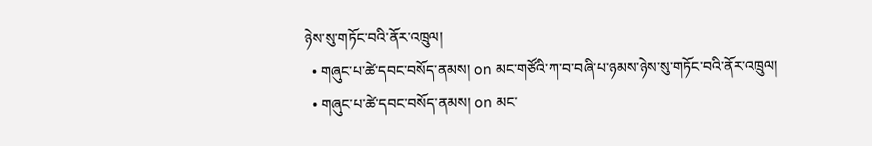ཉེས་སུ་གཏོང་བའི་ནོར་འཁྲུལ།
  • གཞུང་པ་ཚེ་དབང་བསོད་ནམས། on མང་གཙོའི་ཀ་བ་བཞི་པ་ཉམས་ཉེས་སུ་གཏོང་བའི་ནོར་འཁྲུལ།
  • གཞུང་པ་ཚེ་དབང་བསོད་ནམས། on མང་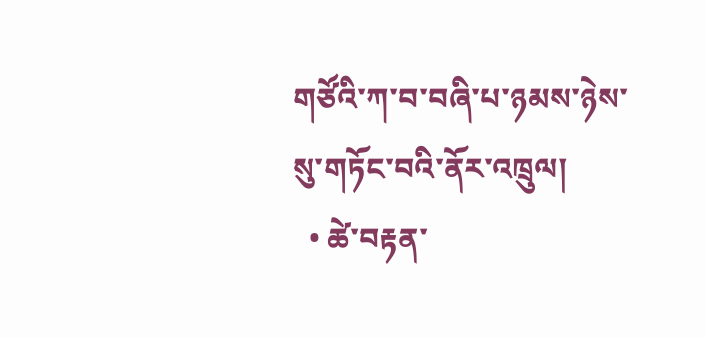གཙོའི་ཀ་བ་བཞི་པ་ཉམས་ཉེས་སུ་གཏོང་བའི་ནོར་འཁྲུལ།
  • ཚེ་བརྟན་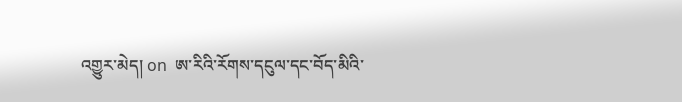འགྱུར་མེད། on  ཨ་རིའི་རོགས་དངུལ་དང་བོད་མིའི་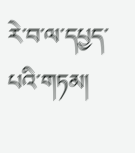རེ་བ་ལ་དཔྱད་པའི་གཏམ།